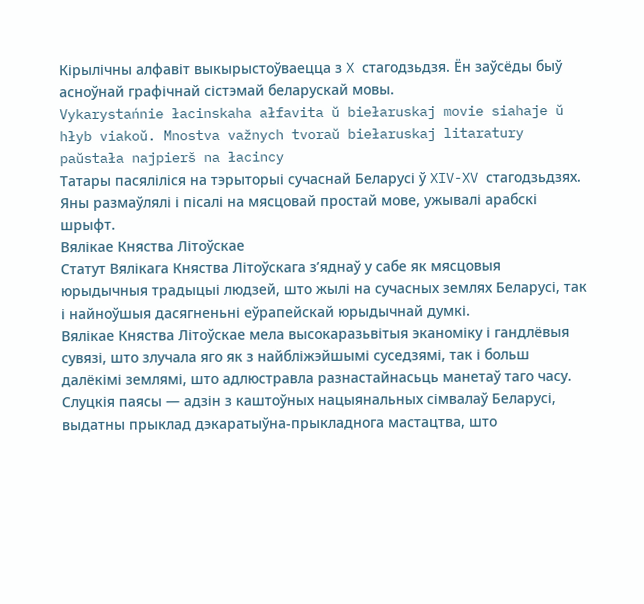Кірылічны алфавіт выкырыстоўваецца з X стагодзьдзя. Ён заўсёды быў асноўнай графічнай сістэмай беларускай мовы.
Vykarystańnie łacinskaha ałfavita ŭ biełaruskaj movie siahaje ŭ hłyb viakoŭ. Mnostva važnych tvoraŭ biełaruskaj litaratury paŭstała najpierš na łacincy
Татары пасяліліся на тэрыторыі сучаснай Беларусі ў XIV-XV стагодзьдзях. Яны размаўлялі і пісалі на мясцовай простай мове, ужывалі арабскі шрыфт.
Вялікае Княства Літоўскае
Статут Вялікага Княства Літоўскага з’яднаў у сабе як мясцовыя юрыдычныя традыцыі людзей, што жылі на сучасных землях Беларусі, так і найноўшыя дасягненьні еўрапейскай юрыдычнай думкі.
Вялікае Княства Літоўскае мела высокаразьвітыя эканоміку і гандлёвыя сувязі, што злучала яго як з найбліжэйшымі суседзямі, так і больш далёкімі землямі, што адлюстравла разнастайнасьць манетаў таго часу.
Слуцкія паясы — адзін з каштоўных нацыянальных сімвалаў Беларусі, выдатны прыклад дэкаратыўна-прыкладнога мастацтва, што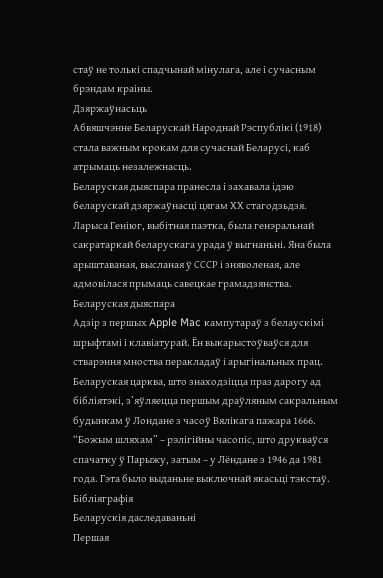стаў не толькі спадчынай мінулага, але і сучасным брэндам краіны.
Дзяржаўнасьць
Абвяшчэнне Беларускай Народнай Рэспублікі (1918) стала важным крокам для сучаснай Беларусі, каб атрымаць незалежнасць.
Беларуская дыяспара пранесла і захавала ідэю беларускай дзяржаўнасці цягам ХХ стагодзьдзя.
Ларыса Геніюг, выбітная паэтка, была генэральнай сакратаркай беларускага урада ў выгнаньні. Яна была арыштаваная, высланая ў СССР і зняволеная, але адмовілася прымаць савецкае грамадзянства.
Беларуская дыяспара
Адзір з першых Apple Mac кампутараў з белаускімі шрыфтамі і клавіатурай. Ён выкарыстоўваўся для стварэння мноства перакладаў і арыгінальных прац.
Беларуская царква, што знаходзіцца праз дарогу ад бібліятэкі, з’яўляецца першым драўляным сакральным будынкам ў Лондане з часоў Вялікага пажара 1666.
“Божым шляхам” – рэлігійны часопіс, што друкваўся спачатку ў Парыжу, затым – у Лёндане з 1946 да 1981 года. Гэта было выданьне выключнай якасьці тэкстаў. Бібліяграфія
Беларускія даследаваньні
Першая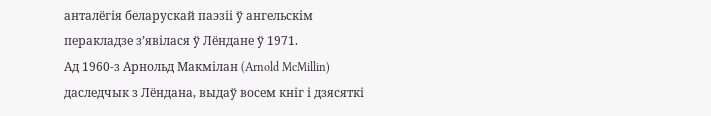анталёгія беларускай паэзіі ў ангельскім перакладзе з’явілася ў Лёндане ў 1971.
Ад 1960-з Арнольд Макмілан (Arnold McMillin) даследчык з Лёндана, выдаў восем кніг і дзясяткі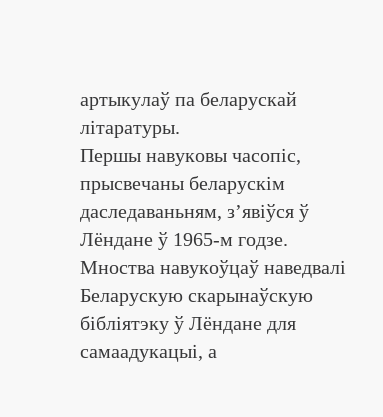артыкулаў па беларускай літаратуры.
Першы навуковы часопіс, прысвечаны беларускім даследаваньням, з’явіўся ў Лёндане ў 1965-м годзе.
Мноства навукоўцаў наведвалі Беларускую скарынаўскую бібліятэку ў Лёндане для самаадукацыі, а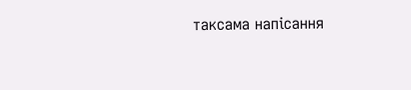таксама напісання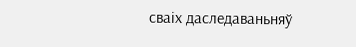сваіх даследаваньняў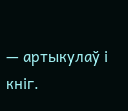— артыкулаў і кніг.